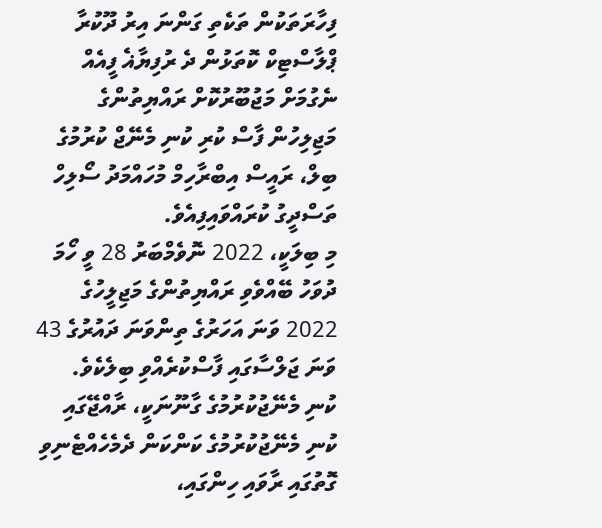ފިހާރަތަކުން ތަކެތި ގަންނަ އިރު ދޫކުރާ ޕްލާސްޓިކް ކޮތަޅުން ދެ ރުފިޔާޣެ ފީއެއް ނެގުމަށް މަޖުބޫރުކޮށް ރައްޔިތުންގެ މަޖިލިހުން ފާސް ކުރި ކުނި މެނޭޖް ކުރުމުގެ ބިލް، ރައީސް އިބްރާހިމް މުހައްމަދު ސޯލިހް ތަސްދީގު ކުރައްވައިފިއެވެ.
މި ބިލަކީ، 2022 ނޮވެމްބަރު 28 ވީ ހޯމަ ދުވަހު ބޭއްވެވި ރައްޔިތުންގެ މަޖިލީހުގެ 2022 ވަނަ އަހަރުގެ ތިންވަނަ ދައުރުގެ 43 ވަނަ ޖަލްސާގައި ފާސްކުރެއްވި ބިލެކެވެ.
ކުނި މެނޭޖުކުރުމުގެ ގާނޫނަކީ، ރާއްޖޭގައި ކުނި މެނޭޖުކުރުމުގެ ކަންކަން ދެމެހެއްޓެނިވި ގޮތުގައި ރާވައި ހިންގައި،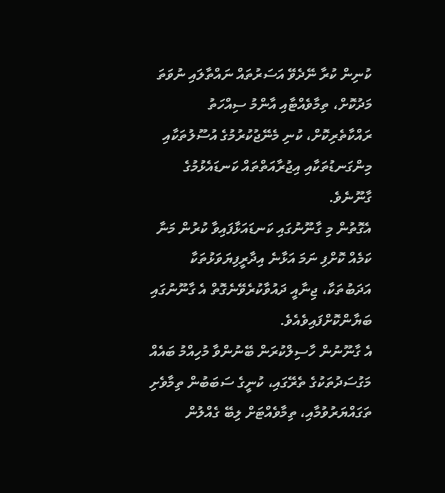ކުނިން ކުރާ ނޭދެވޭ އަސަރުތައް ނައްތާލައި ނުވަތަ މަދުކޮށް، ތިމާވެއްޓާއި އާންމު ސިއްހަތު ރައްކާތެރިކޮށް، ކުނި މެނޭޖުކުރުމުގެ އުސޫލުތަކާއި މިންގަނޑުތަކާއި އިޖުރާއަތްތައް ކަނޑައެޅުމުގެ ގާނޫނެވެ.
އެގޮތުން މި ގާނޫނުގައި ކަނޑައަޅާފައިވާ ކުރުން މަނާ ކަމެއް ކޮށްފި ނަމަ އަޅާނެ އިދާރީފިޔަވަޅުތަކާ އަދަބުތަކާ، ޖިނާއީ ދައުވާކުރެވޭނެގޮތް އެ ގާނޫނުގައި ބަޔާންކޮށްފައިވެއެވެ.
އެ ގާނޫނުން ހާސިލްކުރަން ބޭނުންވާ މުހިއްމު ބައެއް މަގުސަދުތަކުގެ ތެރޭގައި، ކުނީގެ ސަބަބުން ތިމާވެށި ތަގައްޔަރުވުމާއި، ތިމާވެއްޓަށް ލިބޭ ގެއްލުން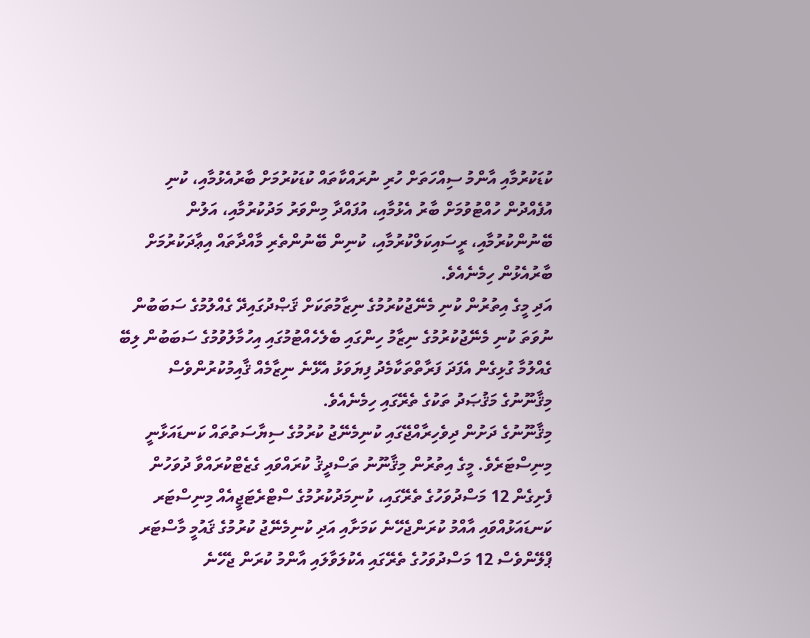ކުޑަކުރުމާއި އާންމު ސިއްހަތަށް ހުރި ނުރައްކާތައް ކުޑަކުރުމަށް ބާރުއެޅުމާއި، ކުނި އުފެއްދުން ހުއްޓުވުމަށް ބާރު އެޅުމާއި، އުފައްދާ މިންވަރު މަދުކުރުމާއި، އަލުން ބޭނުންކުރުމާއި، ރީސައިކަލްކުރުމާއި، ކުނިން ބޭނުންތެރި މާއްދާތައް އިޢާދަކުރުމަށް ބާރުއެޅުން ހިމެނެއެވެ.
އަދި މީގެ އިތުރުން ކުނި މެނޭޖުކުރުމުގެ ނިޒާމުތަކަށް ޤަޞްދުގައިދޭ ގެއްލުމުގެ ސަބަބުން ނުވަތަ ކުނި މެނޭޖުކުރުމުގެ ނިޒާމު ހިންގައި ބެލެހެއްޓުމުގައި އިހުމާލުވުމުގެ ސަބަބުން ލިބޭ ގެއްލުމާ ގުޅިގެން އެފަދަ ފަރާތްތަކާމެދު ފިޔަވަޅު އެޅޭނެ ނިޒާމެއް ޤާއިމުކުރުންވެސް މިޤާނޫނުގެ މަޤުޞަދު ތަކުގެ ތެރޭގައި ހިމެނެއެވެ.
މިޤާނޫނުގެ ދަށުން ދިވެހިރާއްޖޭގައި ކުނިމެނޭޖު ކުރުމުގެ ސިޔާސަތުތައް ކަނޑައަޅާނީ މިނިސްޓަރެވެ. މީގެ އިތުރުން މިޤާނޫނު ތަސްދީޤު ކުރައްވައި ގެޒެޓްކުރައްވާ ދުވަހުން ފެށިގެން 12 މަސްދުވަހުގެ ތެރޭގައި، ކުނިމަދުކުރުމުގެ ސްޓްރެޓަޖީއެއް މިނިސްޓަރ ކަނޑައަޅުއްވައި އާއްމު ކުރަންޖެހޭނެ ކަމަށާއި އަދި ކުނިމެނޭޖު ކުރުމުގެ ޤައުމީ މާސްޓަރ ޕްލޭންވެސް 12 މަސްދުވަހުގެ ތެރޭގައި އެކުލަވާލައި އާންމު ކުރަން ޖެހޭނެ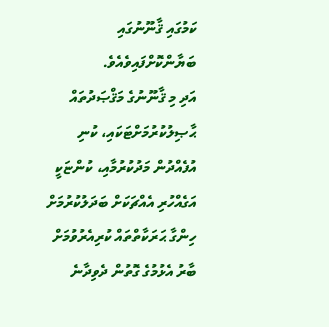ކަމުގައި ޤާނޫނުގައި ބަޔާންކޮށްފައިވެއެވެ.
އަދި މި ޤާނޫނުގެ މަޤްޞަދުތައް ޙާޞިލުކުރުމަށްޓަކައި، ކުނި އުފެއްދުން މަދުކުރުމާއި، ކުންޏަކީ އަގެއްހުރި އެއްޗަކަށް ބަދަލުކުރުމަށް ހިންގާ ޙަރަކާތްތައް ކުރިއެރުވުމަށް ބާރު އެޅުމުގެ ގޮތުން ދެވިދާނެ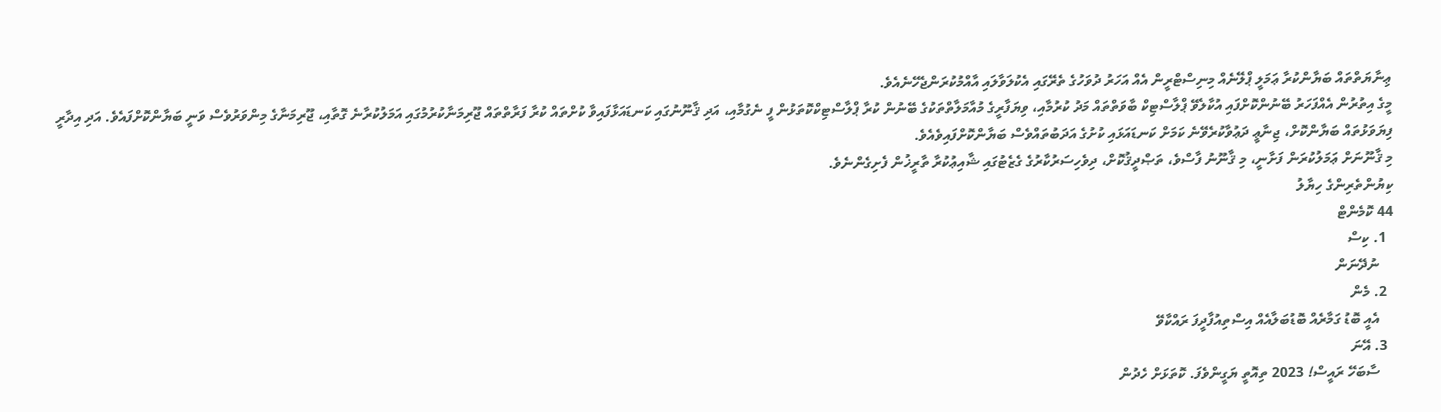ޢިނާޔަތްތައް ބަޔާންކުރާ ޢަމަލީ ޕްލޭނެއް މިނިސްޓްރީން އެއް އަހަރު ދުވަހުގެ ތެރޭގައި އެކުލަވާލައި އާއްމުކުރަންޖެހޭނެއެވެ.
މީގެ އިތުރުން އެއްފަހަރު ބޭނުންކޮށްފައި އުކާލެވޭ ޕްލާސްޓިކް ބާވަތްތައް މަދު ކުރުމާއި، ވިޔަފާރީގެ މުއާމަލާތްތަކުގެ ބޭނުން ކުރާ ޕްލާސްޓިކްކޮތަޅުން ފީ ނެގުމާއި، އަދި ޤާނޫނުގައި ކަނޑައަޅާފައިވާ ކުށްތައް ކުރާ ފަރާތްތައް ޖޫރިމަނާކުރުމުގައި އަމަލުކުރާނެ ގޮތާއި، ޖޫރިމަނާގެ މިންވަރުވެސް ވަނީ ބަޔާންކޮށްފައެވެ. އަދި އިދާރީ ފިޔަވަޅުތައް ބަޔާންކޮށް، ޖިނާޢީ ދަޢުވާކުރެވޭނެ ކަމަށް ކަނޑައަޅައި ކުށުގެ އަދަބުތައްވެސް ބަޔާންކޮށްފައިވެއެވެ.
މި ޤާނޫނަށް ޢަމަލުކުރަން ފަށާނީ، މި ޤާނޫނު ފާސްވެ، ތަޞްދީޤުކޮށް، ދިވެހިސަރުކާރުގެ ގެޒެޓުގައި ޝާއިޢުކުރާ ތާރީޚުން ފެށިގެންނެވެ.
ކިޔުންތެރިންގެ ހިޔާލު
44 ކޮމެންޓް
  1. ކިސް
    ނުދޭނަން
  2. މެން
    އެއީ ބޮޑު ގަމާރެއް ބޮޑުބަލާއެއް އިސްތިއުފާދީފަ ރައްކާވޭ
  3. އޭނަ
    ސާބަހޭ ރައީސް! 2023 ތިއޮތީ ޔަގީންވެފަ. ކޮތަޅަށް ހެދުން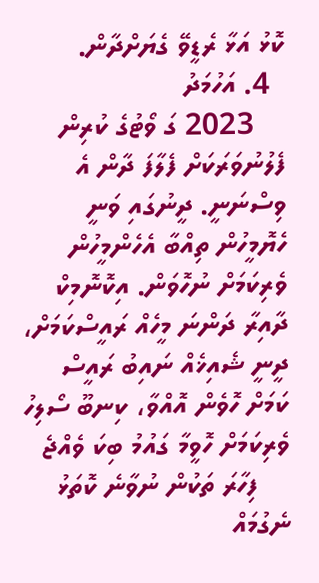ކޮޅު އަޅާ ރެޑީވޭ ގެޔަށްދާން.
  4. އަހުމަދު
    2023 ގަ ވޯޓުގެ ކުރިން ފެލުނުވަރަކަށް ފެލާފަ ދާން އެ ވިސްނަނީ. ދީނުގައި ވަނީ ހެޔޮމީހުން ތިއްބާ އެހެންމީހުން ވެރިކަމަށް ނުހޮވަން. އިކޮނޮމިކް ދާއިރާ ދަންނަ މީހެއް ރައީސްކަމަށް، ދީނީ ޝެއިޚެއް ނައިބު ރައީސް ކަމަށް ހޮވެން އޮއްވާ، ކިނބޫ ސޯލިހު ވެރިކަމަށް ހޮވީމާ ގައުމު ބިކަ ވެއްޖެ
    ފިހާރަ ތަކުން ނުވާނެ ކޮތަޅު ނެގުމައް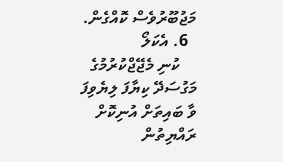މަޖުބޫރުވެސް ކޮއްގެން.
  6. އެކަލޯ
    ކުނި މެޖޭޖްކުރުމުގެ މަގުސަދޭ ކިޔާފަ ލިޔެވިފަ ވާ ބައިތަށް އުނިކޮށް ރައްޔިތުން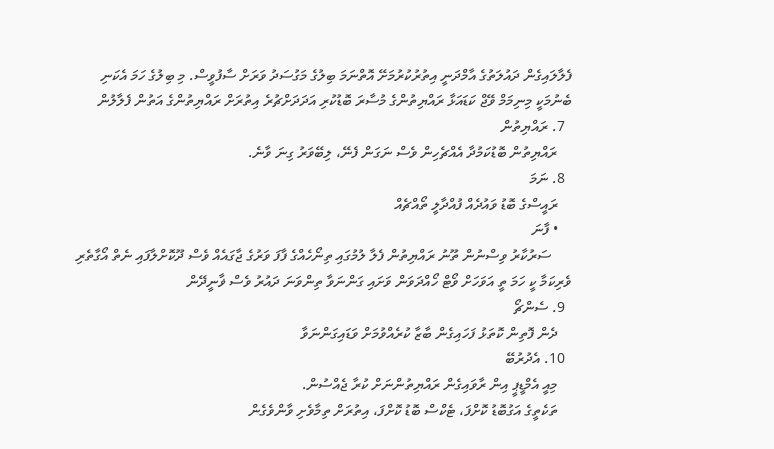ފެލާލައިގެން ދައުލަތުގެ އާމްދަނީ އިތުރުކުރުމަށޭ އޮތްނަމަ ބިލުގެ މަގުސަދު ވަރަށް ސާފުވީސް. މި ބިލުގެ ހަމަ އެކަނި ބެނުމަކީ މިނިމަމް ވޭޖް ކަޑައަޅާ ރައްޔިތުންގެ މުސާރަ ބޮޑުކުރި އަދަދަށްޗުރެ އިތުރަށް ރައްޔިތުންގެ އަތުން ފެލާލުން
  7. ރައްޔިތުން
    ރައްޔިތުން ބޮޑުކަމުދާ އެއްޗެހިން ވެސް ނަގަން ފެނޭ، ލިބޭވަރު ގިނަ ވާނެ.
  8. ނަމަ
    ރައީސްގެ ބޮޑު ވައުދެއް ފުއްދާލީ ތޯއްޗެއް
    • ފާނަ
      ސަރުކާރު ވިސްނުން ތޫނު ރައްޔިތުން ފެލާ ލުމުގައި ތިނޯހެއްގެ ފާފަ ވަރުގެ ޖާގައެއް ވެސް ދޫކޮށްލާފައި ނެތް އޯގާތެރި ވެރިކަމާ ކީ ހަމަ ތީ އަވަހަށް ވޯޓް ހޯއްދަވަން ވަށައި ގަންނަވާ ތިންވަނަ ދައުރު ވެސް ޥާނީދޭން
  9. ސެންޗޯ
    ދެން ފޮތިން ކޮތަޅު ފަހައިގެން ބާޒާ ކުރެއްވުމަށް ވަޑައިގަންނަވާ
  10. އެދުރުބޭ
    މިއީ އެމްޑީޕީ އިން ރާވައިގެން ރައްޔިތުންނަށް ކުރާ ޖެއްސުން.
    ތަކެތީގެ އަގުބޮޑު ކޮށްފަ، ޓެކްސް ބޮޑު ކޮށްފަ، އިތުރަށް ތިމާވެށި ވާންވެގެން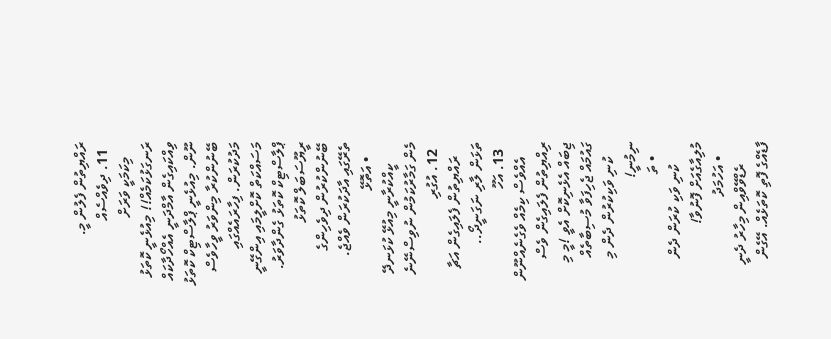ރައްޔިތުން ފެލުން މީ.
  11. ދިވެއްސެއް
    މިކަމަކީ ވަރަށް ރަނގަޅުކަމެއް!! މިއުޅެނީ ކޮތަޅު ވިއްކައިގެން އާމްދަނީ އެއްހޯދާކައް ނޫން. މިއުޅެނީ ޕްލާސްޓިކް ކޮތަޅު ބޭނުންކުރާ މިންވަރު ވީހާވެސް މަދުކުރަން. ފިހާރައެއްގައި މަސައްކަތް ކޮށްލީމައި އިންގޭނީ ޕްލާސްޓިކް ކޮތަޅު ގެންދާވަރު. ރީޔޫސަބަލް ކޮތަޅު ބޭނުންކުރުން ދިވެހިންގެ ތެރޭގައި އާދަކުރަން ވެއްޖެ.
    • އަތޮޅޭ
      ކީއްކުރާނީ މިއުޅޭ ކުޅަނދޭ މެން ގަމާރުކަމުން ނުވިސްނޭނެ
  12. އުގުރި
    ރައްޔިތުން ފެލައިގެން އަޗާ ތަޅަން ލާރި ނަގަނީދޯ..
  13. އަހޫ
    އެއްވެސް ކިމެއް ވެގެނެއްނޫން ރިއްޔިތުން ފެލައިގެން ވެސް ޖިބައް އެޅެނިކޮށް އެވީ !މީ މި ގައުމައް ޖެހިފަވާ މުސިބާތެއް
    ކުނި ވަކިކުރުން ދެން މި ނިމުނީ!
    • ތަ
      ކުނި ވަކި ކުރަން ދެން މުލިއާގެއަށް ފޮނުވާ!
    • އަހުމަދު
      ރެޑްވޭވްއިން މިހާރު ދެނީ ފާޑެއްގެ ފޮތި ކޮތަޅެއް. އޭގެން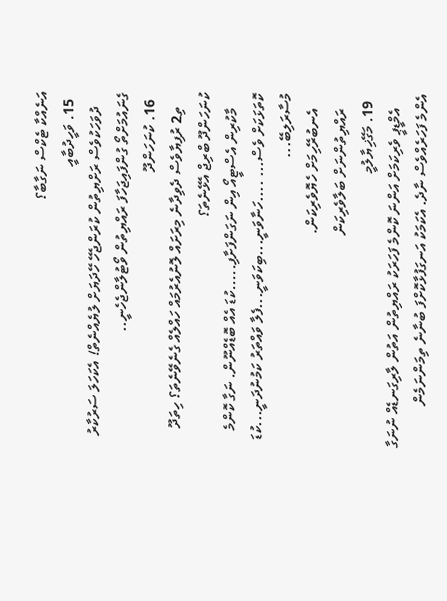އަނެއްކާ ޓެކްސް ނަގާބާ؟
  15. ވަހީދުބާއީ
    ދުވަހަކުވެސް ރަށްޔިތުން ކުރަންޖެހޭ ހޭދަޔަށް ލުޔެއްނެތް! އެކަހަލަ ސަރުކާރު ގެނައުމަށްތޯ ގުންފައިޖަހާފަ ރައްޔިތުން ވޯޓުލާންޖެހެނީ..
  16. ކުނަހަންދޫ
    ތި2 ރުފިޔާވެސް ދެވިދާނެ މިރަށައް ލޮނުއެރުމައް ހައްލެއް ގެނެވޭނެތަ؟ ހިތަދޫ ކުނަހަންދޫ ބްރިޖް އެޅޭނެތަ؟
    މާކުރިން އެސްޓީއޯ އިން ނަގަންފަށާފި.....ކުޑަ އެއް ބޮޑެއްނޫން. ނަގާ ކޮންމެ ކޮތަޅަކަށް ވެސް... ....ހަނާވަނީ...ބިކަވަނީ...ފެލާ ވައްތަރު ކަމުނުދަނީ...ކުޑަ މުސާރަލިބޭ...
    އެނބުރޭހިމަށް ހެޔޮވެރިކަން.
    ރައްޔިތުންނަށް ބަލާވެރިކަން
  19. މަގޭޚިޔާލުމީ
    އެމްޑީޕީ ވެރިކަމަށް އަންނަ ކޮންމެ ފަހަރަކު ރައްޔިތުން އަތުން ލާރިގަނޑެއް ނުނަގާ އެންމެ ފަހަރެއްވެސް ނާދެ. އެކަމަކު އަނގަފުޅާކޮށްފަ ބުނާނެ ތިމަންނަމެން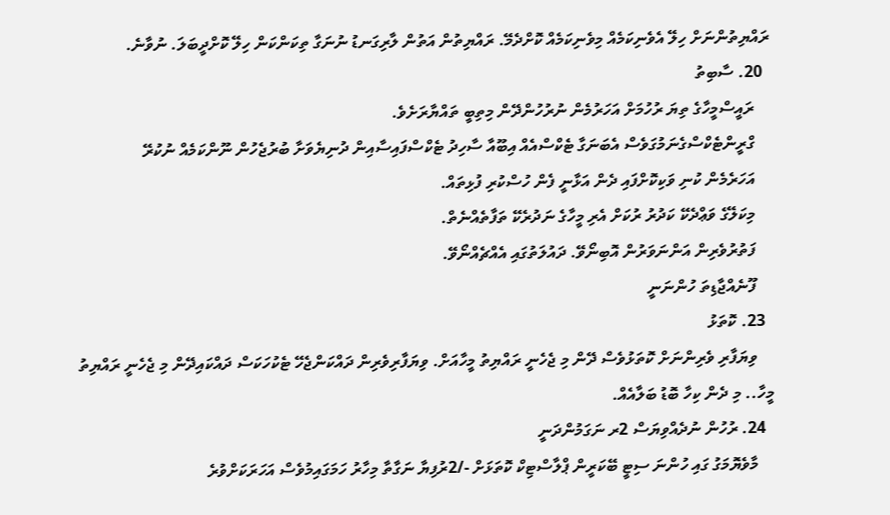ރައްޔިތުންނަށް ހިލޭ އެވެނިކަމެއް މިވެނިކަމެއް ކޮށްދެމޭ. ރައްޔިތުން އަތުން ލާރިގަނޑު ނުނަގާ ތިކަންކަން ހިލޭ ކޮށްދީބަލަ. ނުވާނެ.
  20. ސާބިތު
    ރައީސްމީހާގެ ތިޔަ ރުހުމަށް އަހަރުމެން ނުރުހުންދޭން މިތިބީ ތައްޔާރަށެވެ.
    ގްރީންޓެކްސްގެނަމުގަވެސް އެބަނަގާ ޓެކްސްއެއް އިބޫއާ ސާހިދު ޓެކްސްފައިސާއިން ދުނިޔެވަށާ ބުރުޖެހުން ނޫންކަމެއް ނުކުރޭ
    އަހަރެމެން ކުނި ވަކިކޮށްފައި ދެން އަޅާނީ ފެން ހުސްކުރި ފުޅިތައް.
    މިކަލޭގެ ވަޢްދެކޭ ކަދުރު ރުކަށް އެރި މީހާގެ ނަދުރެކޭ ތަފާތެއްނެތް.
    ފަތުރުވެރިން އަންނަވަރުން އޮބިނޯވޭ. ދައުލަތުގައި އެއްޗެއްނޯވޭ.
    ފޫނެއްޖާޑިތަ ހުންނަނީ
  23. ކޮތަޅު
    ވިޔަފާރި ވެރިންނަށް ކޮތަޅުވެސް ދޭން މި ޖެހެނީ ރައްޔިތު މީހާއަށް. ވިޔަފާރިވެރިން ދައްކަންޖެހޭ ޓެކުހަކަސް ދައްކައިދޭން މި ޖެހެނީ ރައްޔިތު މީހާ.. މި ދެން ކިހާ ބޮޑު ބަލާއެއް.
  24. ރުހުން ނުދެއްވިޔަސް 2ރ ނަގަމުންދަނީ
    މާވެޔޮމަގު ގައި ހުންނަ ސިޓީ ބޭކަރީން ޕްލާސްޓިކް ކޮތަޅަށް -/2ރުފިޔާ ނަގާތާ މިހާރު ހަމަގައިމުވެސް އަހަރަކަށްވުރެ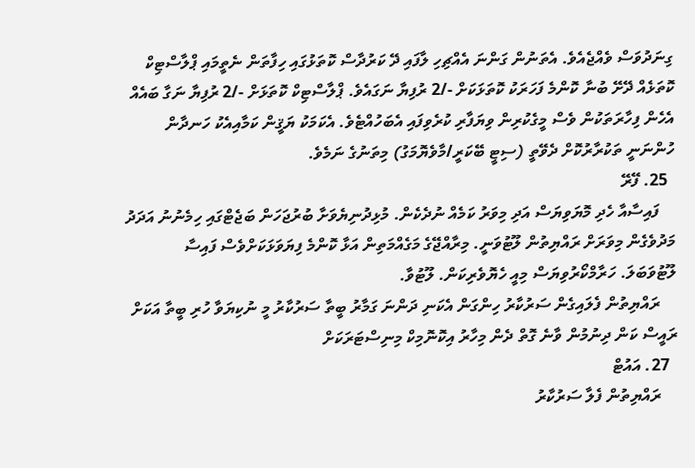ގިނަދުވަސް ވެއްޖެއެވެ. އެތަނުން ގަންނަ އެއްޗިހި ލާފައި ދޭ ކަރުދާސް ކޮތަޅުގައި ހިފާތަން ނެތީމައި ޕްލާސްޓިކް ކޮތަޅެއް ދޭށޭ ބުނާ ކޮންމެ ފަހަރަކު ކޮތަޅަކަށް -/2 ރުފިޔާ ނަގައެވެ. ޕްލާސްޓިކް ކޮތަޅަށް -/2 ރުފިޔާ ނަގާ ބައެއް އެހެން ފިހާރަތަކުން ވެސް މީގެކުރިން ވިޔަފާރި ކުރެވިފައި އެބަހުއްޓެވެ. އެކަމަކު ޔަޤީން ކަމާއިއެކު ހަނދާން ހުންނަނީ ތަކުރާރުކޮށް ދެވޭތީ (ސިޓީ ބޭކަރީ/މާވެޔޮމަގު) މިތަނުގެ ނަމެވެ.
  25. ފޭރޭ
    ފައިސާއާ ހެދި މޮޔަވިޔަސް އަދި މިވަރު ކަމެއް ނުދެކެން. މުޅިދުނިޔެވަށާ ބުރުޖަހަން ބަޖެޓްގައި ހިމެނުނު އަދަދު މަދުވެގެން މިވަރަށް ރައްޔިތުން ލޫޓުވަނީ. މިރާއްޖޭގެ މަގެއްމަތިން އަޅާ ކޮންމެ ފިޔަވަޅަކަށްވެސް ފައިސާ ލޫޓުވަބަލަ. ހަރާމްކޯރުވިޔަސް މިއީ ހެޔޮވެރިކަން. ލޫޓުވާ.
    ރައްޔިތުން ފެލައިގެން ސަރުކާރު ހިންގަން އެކަނި ދަންނަ ގަމާރު ބީތާ ސަރުކާރު މީ ނުކިޔަވާ ހުރި ބީތާ އަކަށް ރައީސް ކަން ދިނުމުން ވާނެ ގޮތް ދެން މިހާރު އިކޮނޮމިކް މިނިސްޓަރަކަށް
  27. އައުޓް
    ރައްޔިތުން ފެލާ ސަރުކާރު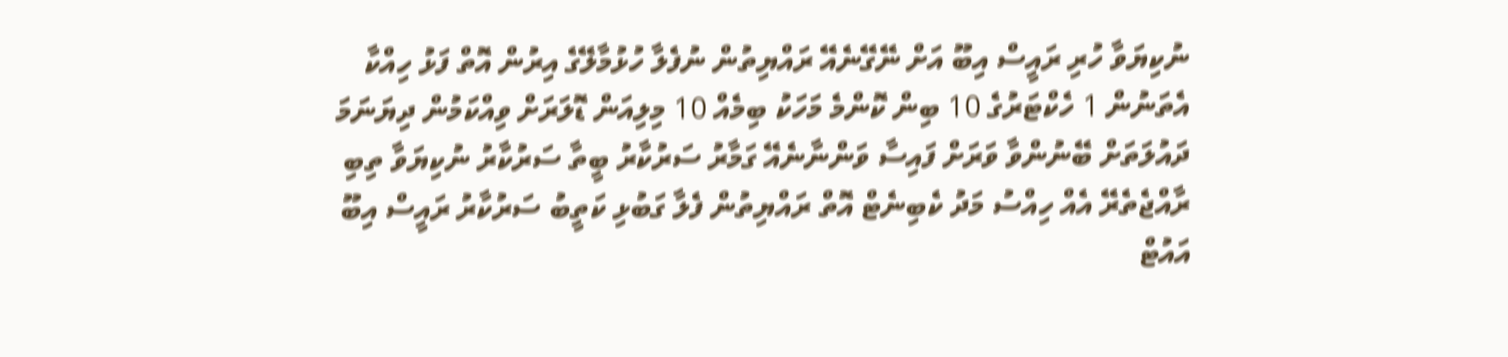ނުކިޔަވާ ހުރި ރައީސް އިބޫ އަށް ނޭގޭނެއޭ ރައްޔިތުން ނުފެލާ ހުޅުމާލޭގެ އިރުން އޮތް ފަޅު ހިއްކާ އެތަނުން 1 ހެކްޓަރުގެ 10 ބިން ކޮންމެ މަހަކު ބިމެއް 10 މިލިއަން ޑޮލަރަށް ވިއްކަމުން ދިޔަނަމަ ދައުލަތަށް ބޭނުންވާ ވަރަށް ފައިސާ ވަންނާނެއޭ ގަމާރު ސަރުކާރު ބީތާ ސަރުކާރު ނުކިޔަވާ ތިބި ރާއްޖެތެރޭ އެއް ހިއްސު މަދު ކެބިނެޓް އޮތް ރައްޔިތުން ފެލާ ގަބުޅި ކަތީބު ސަރުކާރު ރައީސް އިބޫ އައުޓް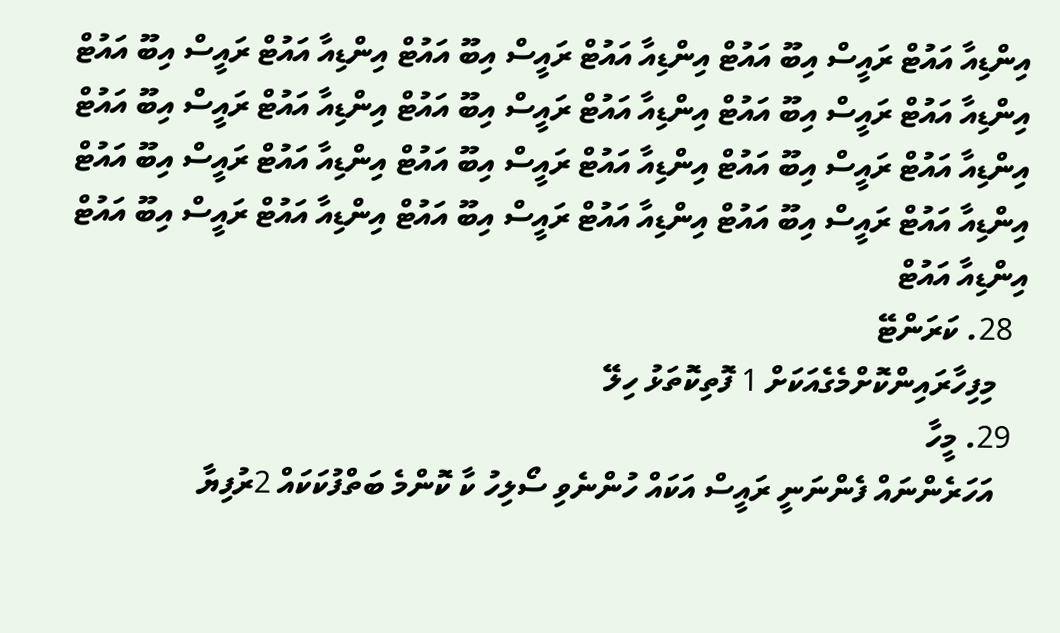އިންޑިއާ އައުޓް ރައީސް އިބޫ އައުޓް އިންޑިއާ އައުޓް ރައީސް އިބޫ އައުޓް އިންޑިއާ އައުޓް ރައީސް އިބޫ އައުޓް އިންޑިއާ އައުޓް ރައީސް އިބޫ އައުޓް އިންޑިއާ އައުޓް ރައީސް އިބޫ އައުޓް އިންޑިއާ އައުޓް ރައީސް އިބޫ އައުޓް އިންޑިއާ އައުޓް ރައީސް އިބޫ އައުޓް އިންޑިއާ އައުޓް ރައީސް އިބޫ އައުޓް އިންޑިއާ އައުޓް ރައީސް އިބޫ އައުޓް އިންޑިއާ އައުޓް ރައީސް އިބޫ އައުޓް އިންޑިއާ އައުޓް ރައީސް އިބޫ އައުޓް އިންޑިއާ އައުޓް ރައީސް އިބޫ އައުޓް އިންޑިއާ އައުޓް
  28. ކަރަންޓޭ
    މިފިހާރައިންކޮށްމެގެއަކަށް 1 ފޮތިކޮތަޅު ހިލޭ
  29. މީހާ
    އަހަރެންނައް ފެންނަނީ ރައީސް އަކައް ހުންނެވި ސޯލިހު ކާ ކޮންމެ ބަތްފުކަކައް 2ރުފިޔާ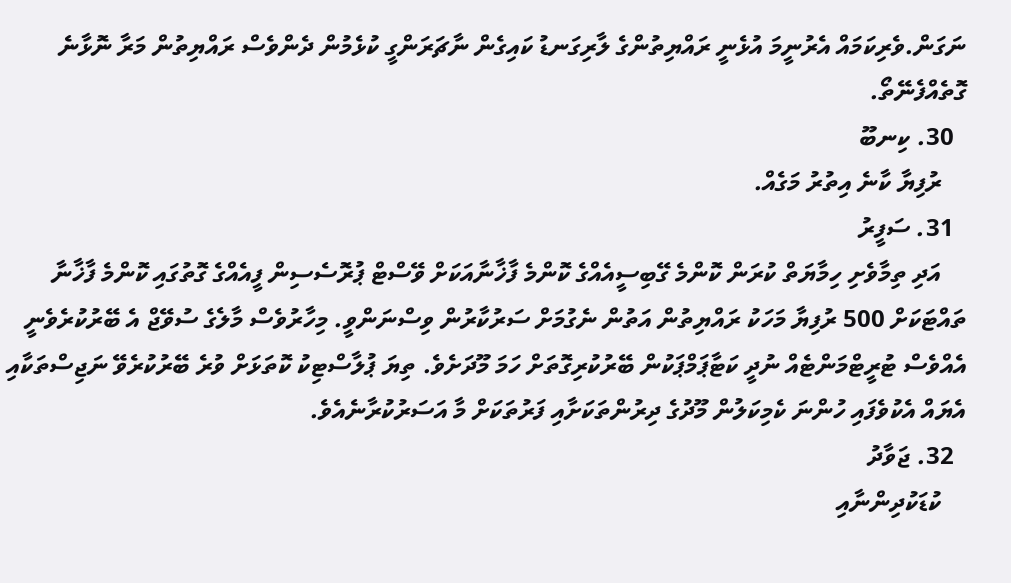ނަގަން.ވެރިކަމައް އެރުނީމަ އުޅެނީ ރައްޔިތުންގެ ލާރިގަނޑު ކައިގެން ނާޗަރަންގީ ކުޅެމުން ދެންވެސް ރައްޔިތުން މަރާ ނޮޅާނެ ގޮތެއްފެނޭތޯ.
  30. ކިނބޫ
    ރުފިޔާ ކާނެ އިތުރު މަގެއް.
  31. ސަފީރު
    އަދި ތިމާވެށި ހިމާޔަތް ކުރަން ކޮންމެ ގޭބިސީއެއްގެ ކޮންމެ ފާޚާނާއަކަށް ވޭސްޓް ޕުރޮސެސިން ފީއެއްގެ ގޮތުގައި ކޮންމެ ފާޚާނާ ތައްޓަކަށް 500 ރުފިޔާ މަހަކު ރައްޔިތުން އަތުން ނެގުމަށް ސަރުކާރުން ވިސްނަންވީ. މިހާރުވެސް މާލެގެ ސުވޭޖް އެ ބޭރުކުރެވެނީ އެއްވެސް ޓުރީޓްމަންޓެއް ނުދީ ކަޓާޕަމްޕަކުން ބޭރުކުރިގޮތަށް ހަމަ މޫދަށެވެ. ތިޔަ ޕުލާސްޓިކު ކޮތަޅަށް ވުރެ ބޭރުކުރެވޭ ނަޖިސްތަކާއި އެޔައް އެކުވެފައި ހުންނަ ކެމިކަލުން މޫދުގެ ދިރުންތަކަށާއި ފަރުތަކަށް މާ އަސަރުކުރާނެއެވެ.
  32. ޖަވާދު
    ކުޑަކުދިންނާއި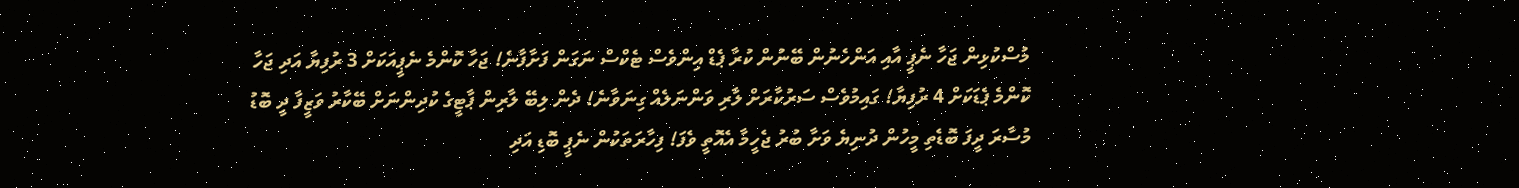މުސްކުޅިން ޖަހާ ނެޕީ އާއި އަންހެނުން ބޭނުން ކުރާ ޕެޑް އިންވެސް ޓެކްސް ނަގަން ފަށާފާނެ! ޖަހާ ކޮންމެ ނެޕީއަކަށް 3 ރުފިޔާ އަދި ޖަހާ ކޮންމެ ޕެޑަކަށް 4 ރުފިޔާ! ގައިމުވެސް ސަރުކާރަށް ލާރި ވަންނަލެއް ގިނަވާނެ! ދެން ލިބޭ ލާރިން ޕާޓީގެ ކުދިންނަށް ބޭކާރު ވަޒީފާ ދީ ބޮޑު މުސާރަ ދީފަ ބޮޑެތި މީހުން ދުނިޔެ ވަށާ ބުރު ޖެހީމާ އެއޮތީ ވެފަ! ފިހާރަތަކުން ނެޕީ ބޮޑި އަދި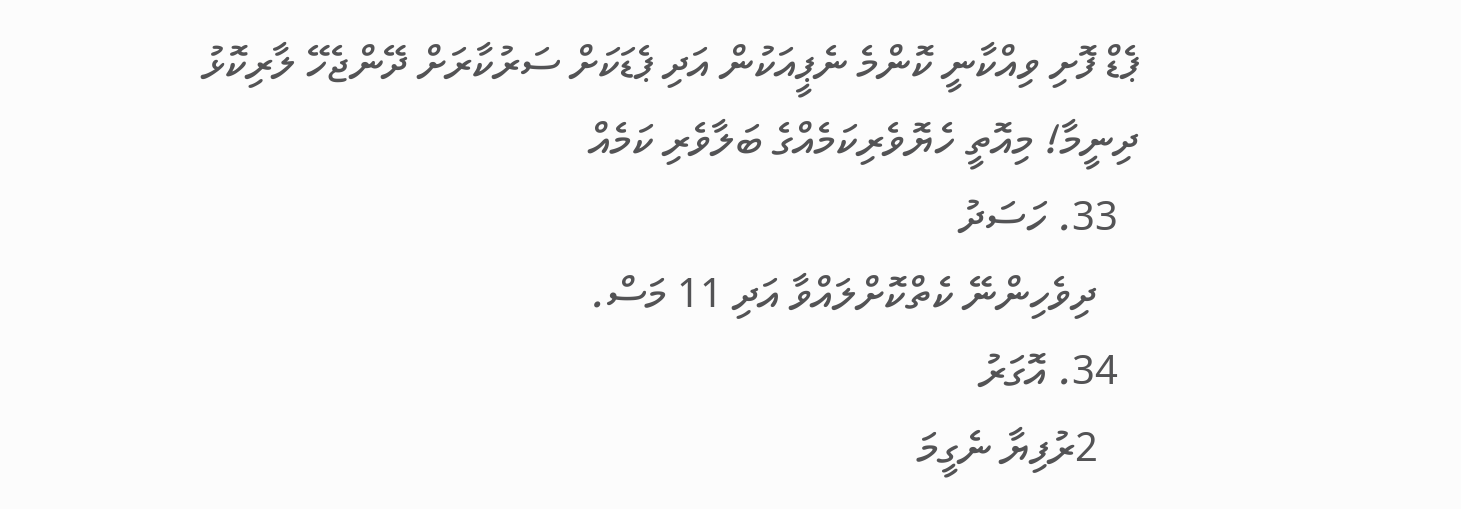ޕެޑް ފޮށި ވިއްކާނީ ކޮންމެ ނެޕީއަކުން އަދި ޕެޑަކަށް ސަރުކާރަށް ދޭންޖެހޭ ލާރިކޮޅު ދިނީމާ! މިއޮތީ ހެޔޮވެރިކަމެއްގެ ބަލާވެރި ކަމެއް
  33. ހަސަދު
    ދިވެހިންނޭ ކެތްކޮށްލައްވާ އަދި 11 މަސް.
  34. އޮގަރު
    2ރުފިޔާ ނެގީމަ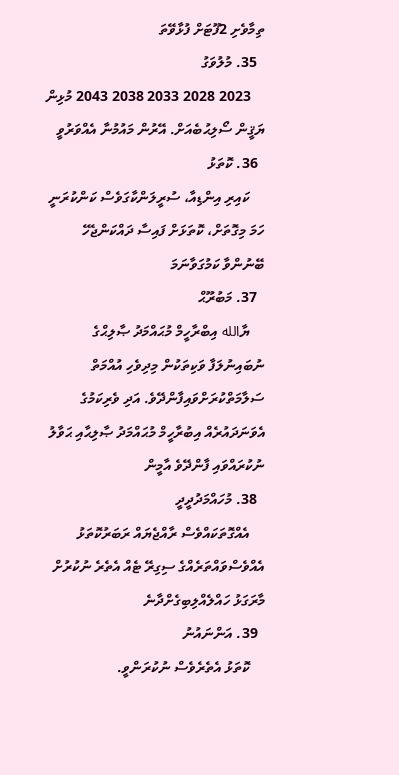ތިމާވެށި 2ފޫޓަށް ފުޅާވޭތަ
  35. މުލުވަގު
    2023 2028 2033 2038 2043 މުޅިން ޔަޤީން ސޯލިޙުބެއަށް. އޭރުން މައުމުނާ އެއްވަރުވީ
  36. ކޮތަޅު
    ކައިރި އިންޑިއާ، ސުރީލަންކާގަވެސް ކަންކުރަނީ ހަމަ މިގޮތަށް، ކޮތަޅަށް ފައިސާ ދައްކަންޖެހޭ ބޭނުންވާ ކަމުގަވާނަމަ
  37. މަބުރޫޙް
    ޔާالله އިބްރާހީމް މުޙައްމަދު ޞާލިޙްގެ ނުބައިނުލަފާ ވަކިތަކުން މިދިވެހި އުއްމަތް ސަލާމަތްކުރަށްވައިފާންދޭވެ. އަދި ވެރިކަމުގެ އެވަނަދައުރެއް އިބުރާހީމް މުޙައްމަދު ޞާލިޙާއި ޙަވާލު ނުކުރައްވައި ފާންދޭވެ އާމީން
  38. މުހައްމަދުދީދީ
    އެއްގޮތަކައްވެސް ރާއްޖެޔައް ރަބަރުކޮތަޅު އެއްވެސްވައްތަރެއްގެ ސިގިރޭ ޓެއް އެތެރެ ނުކުރުށް މާރަގަޅު ހައްލެއްލިބިގެށްދާނެ
  39. އަންނައުނު
    ކޮތަޅު އެތެރެވެސް ނުކުރަންވީ.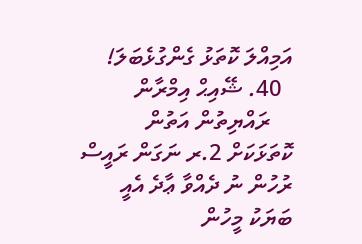އަމިއްލަ ކޮތަޅު ގެންގުޅެބަލަ!
  40. ޝޭއިޙް އިމްރާން
    ރައްޔިތުން އަތުން ކޮތަޅަކަށް 2.ރ ނަގަން ރައީސް ރުހުން ނު ދެއްވާ ޢާދެ އެއީ ބަޔަކު މީހުން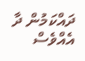ދައްކަމުން ދާ އެއްވެސް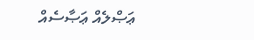ޢަޞްލެއް ޢަޞާސެއް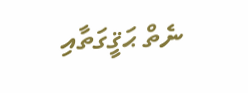ނެތް ޙަޤީގަތާއި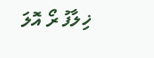ޚިލާފު ރޯ އޮލަ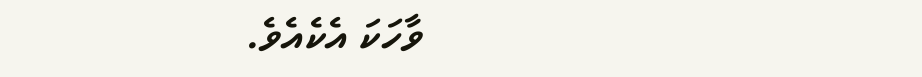ވާހަކަ އެކެއެވެ.